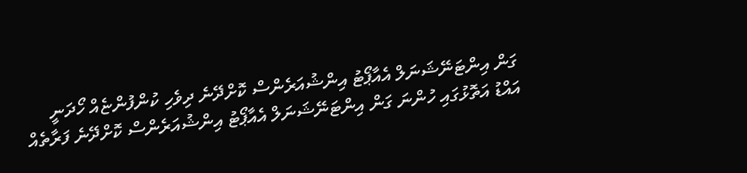ގަން އިންޓަނޭޝަނަލް އެއާޕޯޓު އިންޝުއަރެންސް ކޮށްދޭނެ ދިވެހި ކުންފުންޏެއް ހޯދަނީ
އައްޑު އަތޮޅުގައި ހުންނަ ގަން އިންޓަނޭޝަނަލް އެއާޕޯޓު އިންޝުއަރެންސް ކޮށްދޭނެ ފަރާތެއް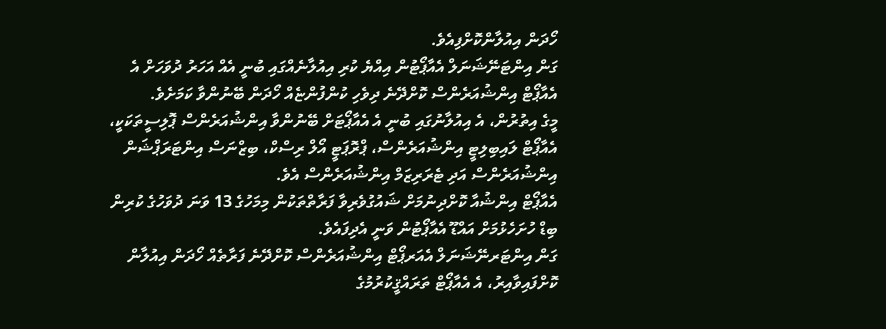ހޯދަން އިއުލާންކޮށްފިއެވެ.
ގަން އިންޓަނޭޝަނަލް އެއާޕޯޓުން އިއްޔެ ކުރި އިއުލާނެއްގައި ބުނީ އެއް އަހަރު ދުވަހަށް އެ އެއާޕޯޓް އިންޝުއަރެންސް ކޮށްދޭނެ ދިވެހި ކުންފުންޏެއް ހޯދަން ބޭނުންވާ ކަމަށެވެ.
މީގެ އިތުރުން، އެ އިއުލާނުގައި ބުނީ އެ އެއާޕޯޓަށް ބޭނުންވާ އިންޝުއަރެންސް ޕޮލިސީތަކަކީ، އެއާޕޯޓް ލައިބިލިޓީ އިންޝުއަރެންސް، ޕްރޮޕަޓީ އޯލް ރިސްކް، ބިޒްނަސް އިންޓަރަޕްޝަން އިންޝުއަރެންސް އަދި ޓެރަރިޒަމް އިންޝުއަރެންސް އެވެ.
އެއާޕޯޓް އިންޝުއާ ކޮށްދިނުމަށް ޝައުގުވެރިވާ ފަރާތްތަކުން މިމަހުގެ 13 ވަނަ ދުވަހުގެ ކުރިން ބިޑް ހުށަހެޅުމަށް އައްޑޫ އެއާޕޯޓުން ވަނީ އެދިފައެވެ.
ގަން އިންޓަރނޭޝަނަލް އެއަރޕޯޓް އިންޝުއަރެންސް ކޮށްދޭނެ ފަރާތެއް ހޯދަން އިއުލާން ކޮށްފައިވާއިރު، އެ އެއާޕޯޓް ތަރައްޤީކުރުމުގެ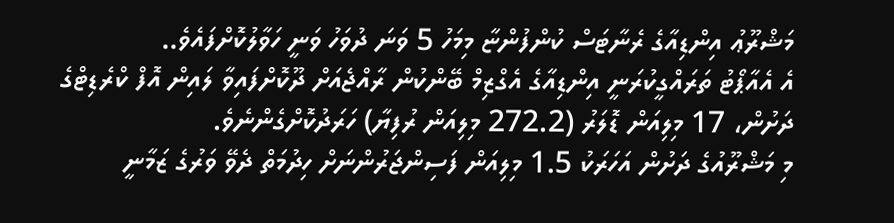މަޝްރޫޢު އިންޑިއާގެ ރެނާޓަސް ކުންފުންޏާ މިމަހު 5 ވަނަ ދުވަހު ވަނީ ހަވާލުކޮށްފައެވެ..
އެ އެއާޕޯޓު ތަރައްގީކުރަނީ އިންޑިއާގެ އެގްޒިމް ބޭންކުން ރާއްޖެއަށް ދޫކޮށްފައިވާ ލައިން އޮފް ކްރެޑިޓްގެ ދަށުން، 17 މިލިއަން ޑޮލަރު (272.2 މިލިއަން ރުފިޔާ) ހަރަދުކޮށްގެންނެވެ.
މި މަޝްރޫއުގެ ދަށުން އަހަރަކު 1.5 މިލިއަން ފަސިންޖަރުންނަށް ހިދުމަތް ދެވޭ ވަރުގެ ޒަމާނީ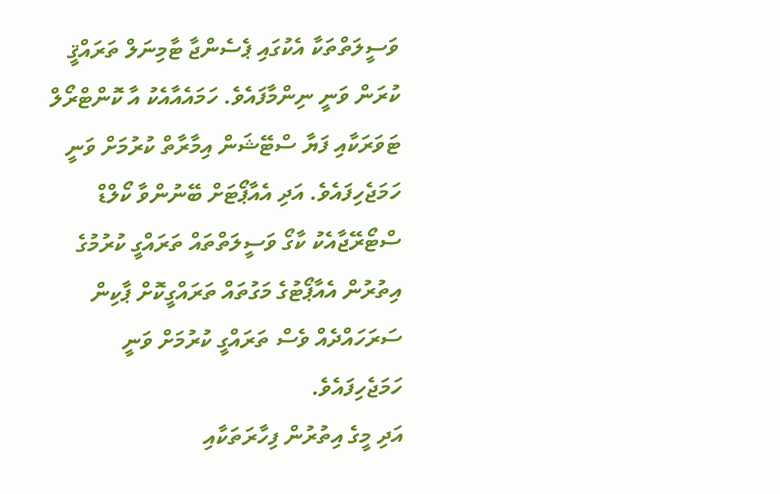ވަސީލަތްތަކާ އެކުގައި ޕެސެންޖާ ޓާމިނަލް ތަރައްޤީ ކުރަން ވަނީ ނިންމާފައެވެ. ހަމައެއާއެކު އާ ކޮންޓްރޯލް ޓަވަރަކާއި ފަޔާ ސްޓޭޝަން އިމާރާތް ކުރުމަށް ވަނީ ހަމަޖެހިފައެވެ. އަދި އެއާޕޯޓަށް ބޭނުންވާ ކޯލްޑް ސްޓޯރޭޖާއެކު ކާގޯ ވަސީލަތްތައް ތަރައްގީ ކުރުމުގެ އިތުރުން އެއާޕޯޓުގެ މަގުތައް ތަރައްގީކޮށް ޕާކިން ސަރަހައްދެއް ވެސް ތަރައްގީ ކުރުމަށް ވަނީ ހަމަޖެހިފައެވެ.
އަދި މީގެ އިތުރުން ފިހާރަތަކާއި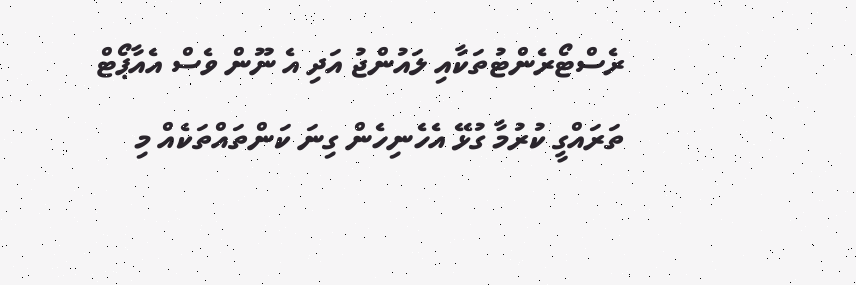ރެސްޓޯރެންޓުތަކާއި ލައުންޖު އަދި އެ ނޫން ވެސް އެއާޕޯޓް ތަރައްގީ ކުރުމާ ގުޅޭ އެހެނިހެން ގިނަ ކަންތައްތަކެއް މި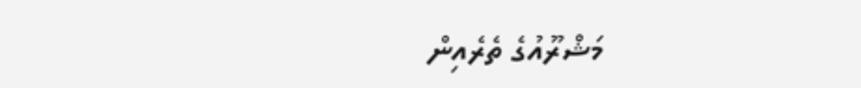މަޝްރޫއުގެ ތެރެއިން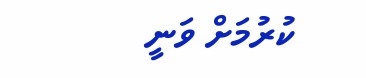ކުރުމަށް ވަނީ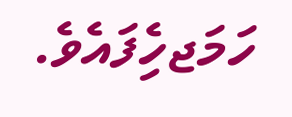ހަމަޖހެިފައެވެ.